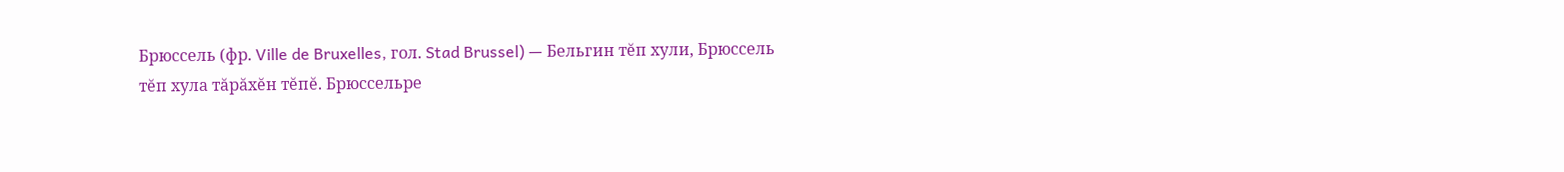Брюссель (фр. Ville de Bruxelles, гол. Stad Brussel) — Бельгин тĕп хули, Брюссель тĕп хула тăрăхĕн тĕпĕ. Брюссельре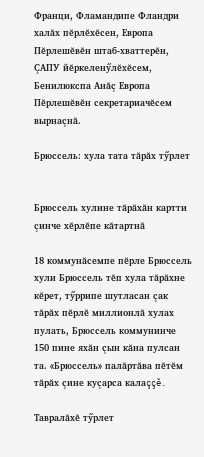Франци, Фламандипе Фландри халăх пĕрлĕхĕсен, Европа Пĕрлешĕвĕн штаб-хваттерĕн, ÇАПУ йĕркеленӳлĕхĕсем, Бенилюкспа Анăç Европа Пĕрлешĕвĕн секретариачĕсем вырнаçнă.

Брюссель: хула тата тăрăх тӳрлет


Брюссель хулине тăрăхăн картти çинче хĕрлĕпе кăтартнă

18 коммунăсемпе пĕрле Брюссель хули Брюссель тĕп хула тăрăхне кĕрет, тӳррипе шутласан çак тăрăх пĕрлĕ миллионлă хулах пулать, Брюссель коммунинче 150 пине яхăн çын кăна пулсан та. «Брюссель» палăртăва пĕтĕм тăрăх çине куçарса калаççĕ.

Тавралăхĕ тӳрлет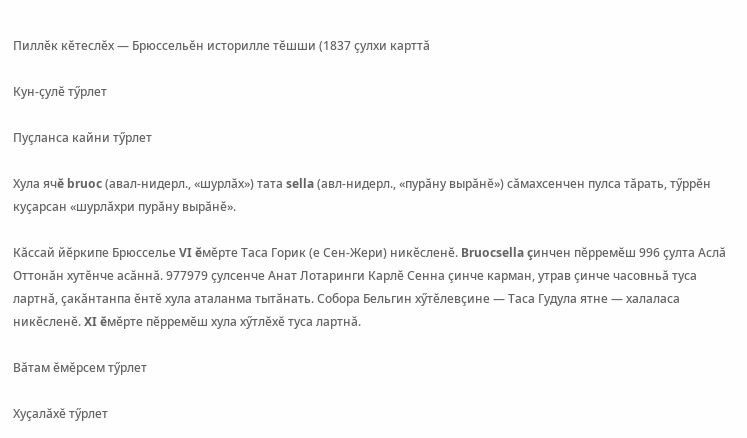Пиллĕк кĕтеслĕх — Брюссельĕн историлле тĕшши (1837 çулхи карттă

Кун-çулĕ тӳрлет

Пуçланса кайни тӳрлет

Хула ячĕ bruoc (авал-нидерл., «шурлăх») тата sella (авл-нидерл., «пурăну вырăнĕ») сăмахсенчен пулса тăрать, тӳррĕн куçарсан «шурлăхри пурăну вырăнĕ».

Кăссай йĕркипе Брюсселье VI ĕмĕрте Таса Горик (е Сен-Жери) никĕсленĕ. Bruocsella çинчен пĕрремĕш 996 çулта Аслă Оттонăн хутĕнче асăннă. 977979 çулсенче Анат Лотаринги Карлĕ Сенна çинче карман, утрав çинче часовньă туса лартнă, çакăнтанпа ĕнтĕ хула аталанма тытăнать. Собора Бельгин хӳтĕлевçине — Таса Гудула ятне — халаласа никĕсленĕ. XI ĕмĕрте пĕрремĕш хула хӳтлĕхĕ туса лартнă.

Вăтам ĕмĕрсем тӳрлет

Хуçалăхĕ тӳрлет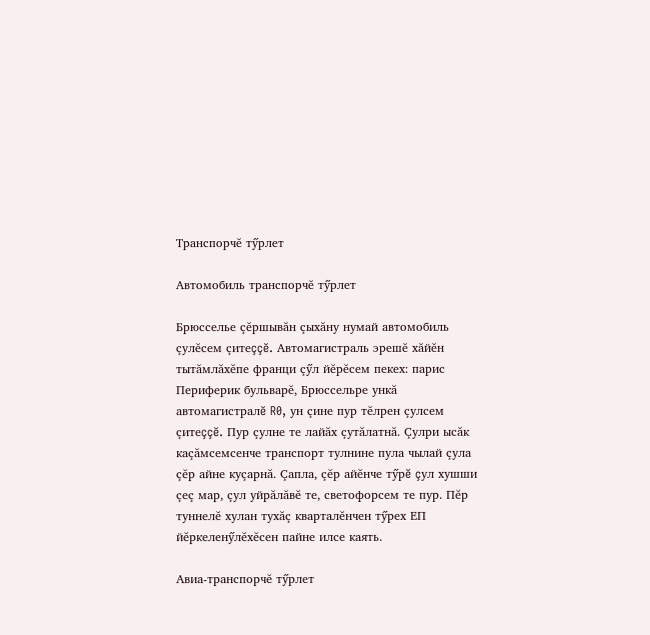Транспорчĕ тӳрлет

Автомобиль транспорчĕ тӳрлет

Брюсселье çĕршывăн çыхăну нумай автомобиль çулĕсем çитеççĕ. Автомагистраль эрешĕ хăйĕн тытăмлăхĕпе франци çӳл йĕрĕсем пекех: парис Периферик бульварĕ, Брюссельре ункă автомагистралĕ R0, ун çине пур тĕлрен çулсем çитеççĕ. Пур çулне те лайăх çутăлатнă. Çулри ысăк каçăмсемсенче транспорт тулнине пула чылай çула çĕр айне куçарнă. Çапла, çĕр айĕнче тӳрĕ çул хушши çеç мар, çул уйрăлăвĕ те, светофорсем те пур. Пĕр туннелĕ хулан тухăç кварталĕнчен тӳрех ЕП йĕркеленӳлĕхĕсен пайне илсе каять.

Авиа-транспорчĕ тӳрлет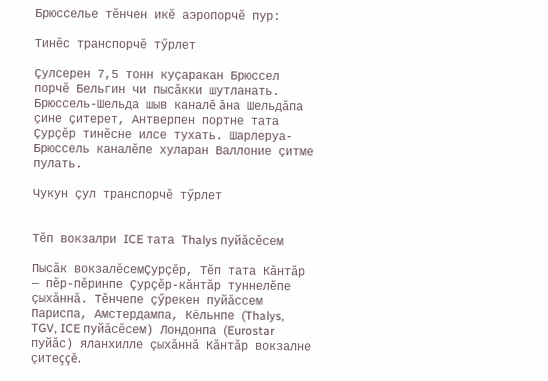Брюсселье тĕнчен икĕ аэропорчĕ пур:

Тинĕс транспорчĕ тӳрлет

Çулсерен 7,5 тонн куçаракан Брюссел порчĕ Бельгин чи пысăкки шутланать. Брюссель-Шельда шыв каналĕ ăна Шельдăпа çине çитерет, Антверпен портне тата Çурçĕр тинĕсне илсе тухать. Шарлеруа-Брюссель каналĕпе хуларан Валлоние çитме пулать.

Чукун çул транспорчĕ тӳрлет


Тĕп вокзалри ICE тата Thalys пуйăсĕсем

Пысăк вокзалĕсемÇурçĕр, Тĕп тата Кăнтăр — пĕр-пĕринпе Çурçĕр-кăнтăр туннелĕпе çыхăннă. Тĕнчепе çӳрекен пуйăссем Париспа, Амстердампа, Кёльнпе (Thalys, TGV, ICE пуйăсĕсем) Лондонпа (Eurostar пуйăс) яланхилле çыхăннă Кăнтăр вокзалне çитеççĕ.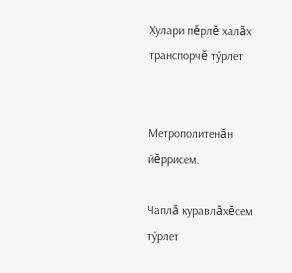Хулари пĕрлĕ халăх транспорчĕ тӳрлет


Метрополитенăн йĕррисем.

Чаплă куравлăхĕсем тӳрлет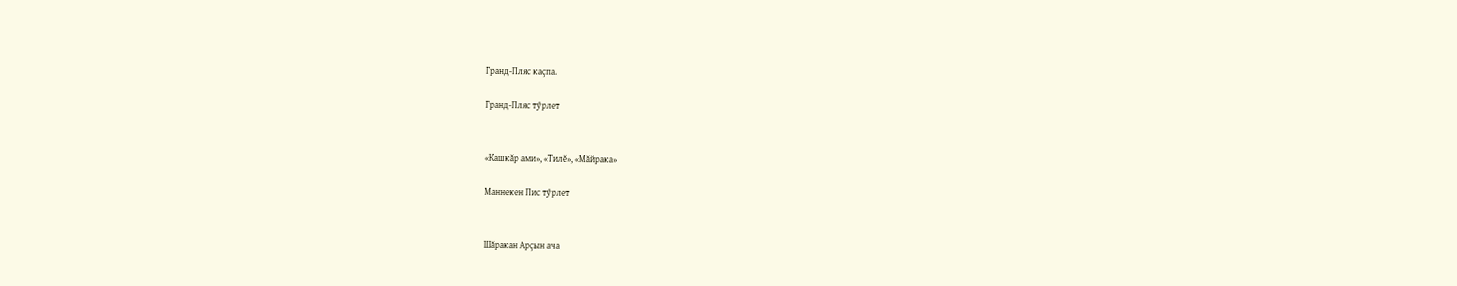Гранд-Пляс каçпа.

Гранд-Пляс тӳрлет


«Кашкăр ами», «Тилĕ», «Мăйрака»

Маннекен Пис тӳрлет


Шăракан Арçын ача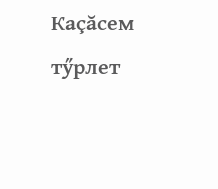Каçăсем тӳрлет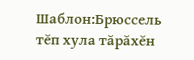Шаблон:Брюссель тĕп хула тăрăхĕн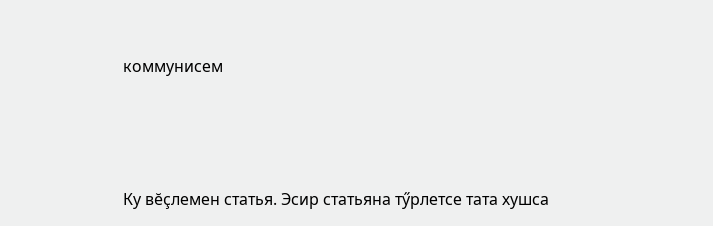коммунисем



Ку вĕçлемен статья. Эсир статьяна тӳрлетсе тата хушса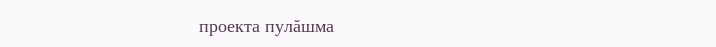проекта пулăшма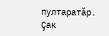пултаратăр.
Çак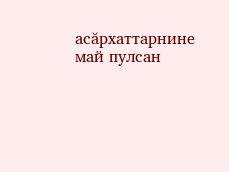асăрхаттарнине май пулсан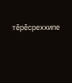тĕрĕсреххипе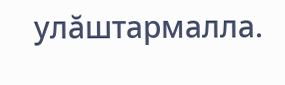улăштармалла.